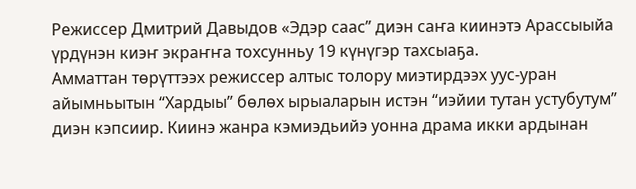Режиссер Дмитрий Давыдов «Эдэр саас” диэн саҥа киинэтэ Арассыыйа үрдүнэн киэҥ экраҥҥа тохсунньу 19 күнүгэр тахсыаҕа.
Амматтан төрүттээх режиссер алтыс толору миэтирдээх уус-уран айымньытын “Хардыы” бөлөх ырыаларын истэн “иэйии тутан устубутум” диэн кэпсиир. Киинэ жанра кэмиэдьийэ уонна драма икки ардынан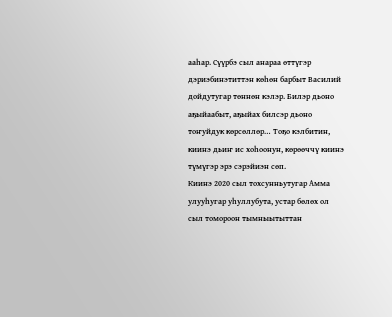ааһар. Сүүрбэ сыл анараа өттүгэр дэриэбинэтиттэн көһөн барбыт Василий дойдутугар төннөн кэлэр. Билэр дьоно аҕыйаабыт, аҕыйах билсэр дьоно тоҥуйдук көрсөллөр… Тоҕо кэлбитин, киинэ дьиҥ ис хоһоонун, көрөөччү киинэ түмүгэр эрэ сэрэйиэн сөп.
Киинэ 2020 сыл тохсунньутугар Амма улууһугар уһуллубута, устар бөлөх ол сыл томороон тымныытыттан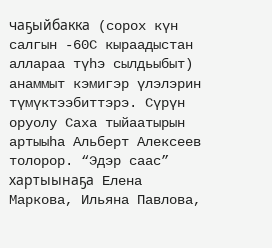чаҕыйбакка (сорох күн салгын -60С кыраадыстан аллараа түһэ сылдьыбыт) анаммыт кэмигэр үлэлэрин түмүктээбиттэрэ. Сүрүн оруолу Саха тыйаатырын артыыһа Альберт Алексеев толорор. “Эдэр саас” хартыынаҕа Елена Маркова, Ильяна Павлова,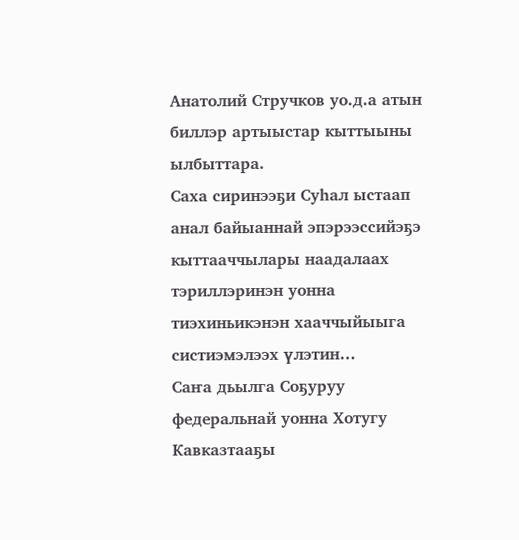Анатолий Стручков уо.д.а атын биллэр артыыстар кыттыыны ылбыттара.
Саха сиринээҕи Суһал ыстаап анал байыаннай эпэрээссийэҕэ кыттааччылары наадалаах тэриллэринэн уонна тиэхиньикэнэн хааччыйыыга систиэмэлээх үлэтин…
Саҥа дьылга Соҕуруу федеральнай уонна Хотугу Кавказтааҕы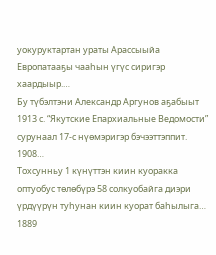уокуруктартан ураты Арассыыйа Европатааҕы чааһын үгүс сиригэр хаардыыр.…
Бу түбэлтэни Александр Аргунов аҕабыыт 1913 с. “Якутские Епархиальные Ведомости” сурунаал 17-с нүөмэригэр бэчээттэппит. 1908…
Тохсунньу 1 күнүттэн киин куоракка оптуобус төлөбүрэ 58 солкуобайга диэри үрдүүрүн туһунан киин куорат баһылыга…
1889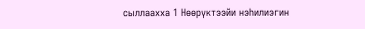сыллаахха 1 Нөөрүктээйи нэһилиэгин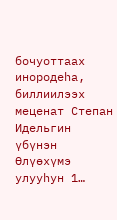бочуоттаах инородеһа, биллиилээх меценат Степан Идельгин үбүнэн Өлүөхүмэ улууһун 1…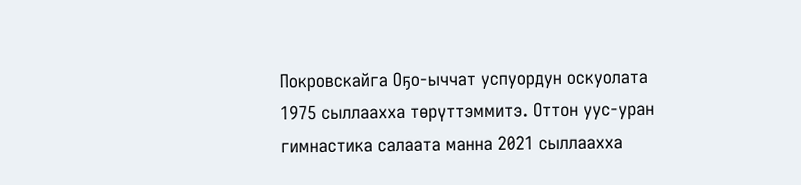Покровскайга Оҕо-ыччат успуордун оскуолата 1975 сыллаахха төрүттэммитэ. Оттон уус-уран гимнастика салаата манна 2021 сыллаахха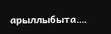арыллыбыта.…